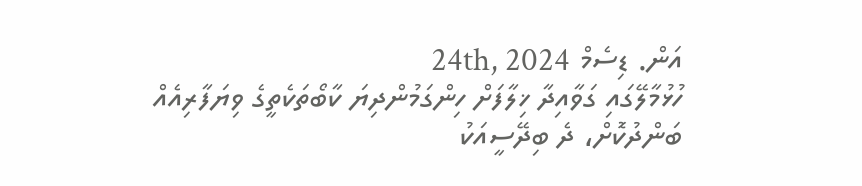އަން. ޑިސެމް 24th, 2024
ހުޅުމާލޭގައި ގަވާއިދާ ޚިލާފަށް ހިންގަމުންދިޔަ ކާބޯތަކެތީގެ ވިޔަފާރިއެއް ބަންދުކޮށް، ދެ ބިދޭސީއަކު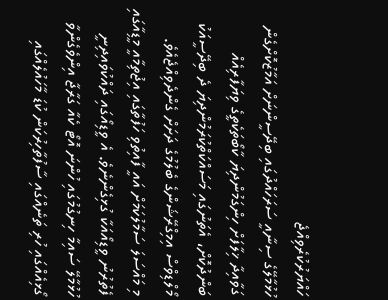ހައްޔަރުކުރެވިއްޖެ
ހުޅުމާލޭގެ ސިނާއީ ސަރަހައްދުގައި ބިދޭސީންނަށް އަމާޒުކޮށްގެން ގަވާއިދާ ޚިލާފަށް ހިންގަމުންދިޔަ ކާބޯތަކެތީގެ ވިޔަފާރިއެއް ބަންދުކޮށް، އެތަނުގައި މަސައްކަތްކުރަމުންދިޔަ ދެ ބިދޭސީއަކު މޯލްޑިވްސް އިމިގްރޭޝަންގެ ބެލުމުގެ ދަށަށް ގެންދެވިއްޖެއެވެ.
މި މައްސަލަ ސަމާލުކަމަށް އައީ ފާއިތުވި ހަފުތާގައި އިޖުތިމާއީ މީޑިއާގައި ފެތުރުނު ވީޑިއޯއަކާ ގުޅިގެންނެވެ. އެ ވީޑިއޯގައި ދައްކުވައިދިނީ ހުޅުމާލޭ ސައިމާ ހިނގުމުގައި ހުންނަ އޮޓޯ ކެއާ ގަރާޖާ އިންވެގެންވާ ގޯޅިއެއްގައި ހުރި ތަނެއްގައި ސާފުތާހިރުކަން ކުޑަ މާހައުލެއްގައި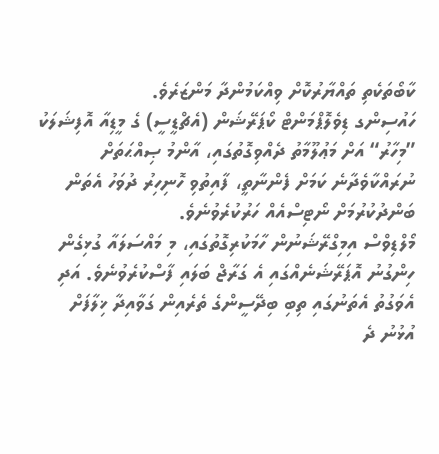ކާބޯތަކެތި ތައްޔާރުކޮށް ވިއްކަމުންދާ މަންޒަރެވެ.
ހައުސިންގ ޑިވެލޮޕްމަންޓް ކޯޕަރޭޝަން (އެޗްޑީސީ) ގެ މީޑިއާ އޮފިޝަލަކު ”މިހާރު“ އަށް މަޢުލޫމާތު ދެއްވިގޮތުގައި، އާންމު ޞިއްޙަތަށް ނުރައްކާވެދާނެ ކަމަށް ފެންނާތީ، ފާއިތުވި ހޮނިހިރު ދުވަހު އެތަން ބަންދުކުރުމަށް ނޯޓިސްއެއް ހަރުކުރެވުނެވެ.
މޯލްޑިވްސް އިމިގްރޭޝަނުން ހާމަކުރިގޮތުގައި، މި މައްސަލައާ ގުޅިގެން ހިންގުނު އޮޕަރޭޝަނެއްގައި އެ ގަރާޖް ބަލައި ފާސްކުރެވުނެވެ. އަދި އެވަގުތު އެތަނުގައި ތިބި ބިދޭސީންގެ ތެރެއިން ގަވާއިދާ ޚިލާފަށް އުޅުނު ދެ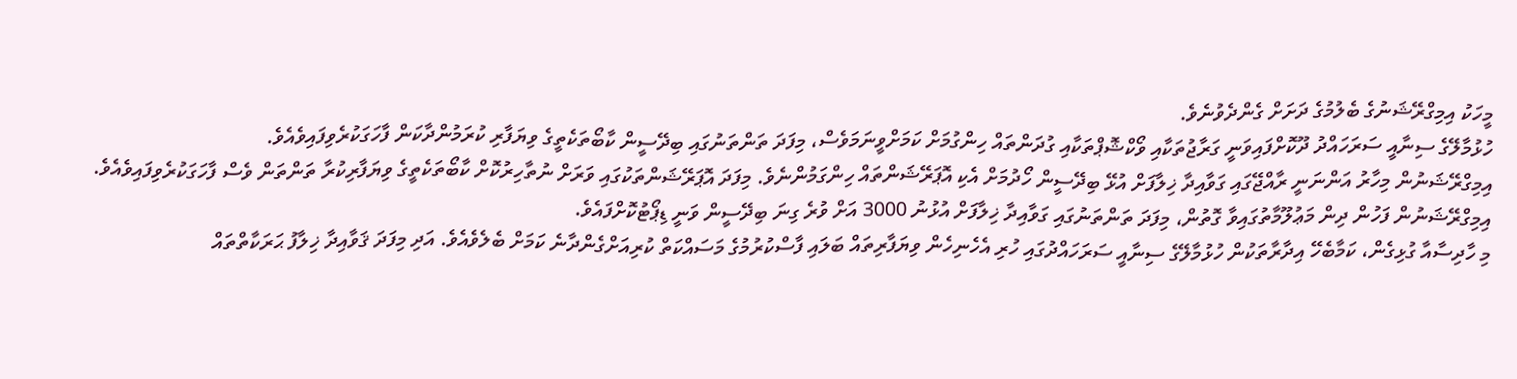މީހަކު އިމިގްރޭޝަނުގެ ބެލުމުގެ ދަށަށް ގެންދެވުނެވެ.
ހުޅުމާލޭގެ ސިނާއީ ސަރަހައްދު ދޫކޮށްފައިވަނީ ގަރާޖުތަކާއި ވޯކްޝޮޕްތަކާއި ގުދަންތައް ހިންގުމަށް ކަމަށްވީނަމަވެސް، މިފަދަ ތަންތަނުގައި ބިދޭސީން ކާބޯތަކެތީގެ ވިޔަފާރި ކުރަމުންދާކަން ފާހަގަކުރެވިފައިވެއެވެ.
އިމިގްރޭޝަނުން މިހާރު އަންނަނީ ރާއްޖޭގައި ގަވާއިދާ ޚިލާފަށް އުޅޭ ބިދޭސީން ހޯދުމަށް އެކި އޮޕަރޭޝަންތައް ހިންގަމުންނެވެ. މިފަދަ އޮޕަރޭޝަންތަކުގައި ވަރަށް ނުތާހިރުކޮށް ކާބޯތަކެތީގެ ވިޔަފާރިކުރާ ތަންތަން ވެސް ފާހަގަކުރެވިފައިވެއެވެ. އިމިގްރޭޝަނުން ފަހުން ދިން މަޢުލޫމާތުގައިވާ ގޮތުން، މިފަދަ ތަންތަނުގައި ގަވާއިދާ ޚިލާފަށް އުޅުނު 3000 އަށް ވުރެ ގިނަ ބިދޭސީން ވަނީ ޑިޕޯޓުކޮށްފައެވެ.
މި ހާދިސާއާ ގުޅިގެން، ކަމާބެހޭ އިދާރާތަކުން ހުޅުމާލޭގެ ސިނާއީ ސަރަހައްދުގައި ހުރި އެހެނިހެން ވިޔަފާރިތައް ބަލައި ފާސްކުރުމުގެ މަސައްކަތް ކުރިއަށްގެންދާނެ ކަމަށް ބެލެވެއެވެ. އަދި މިފަދަ ޤަވާއިދާ ޚިލާފު ޙަރަކާތްތައް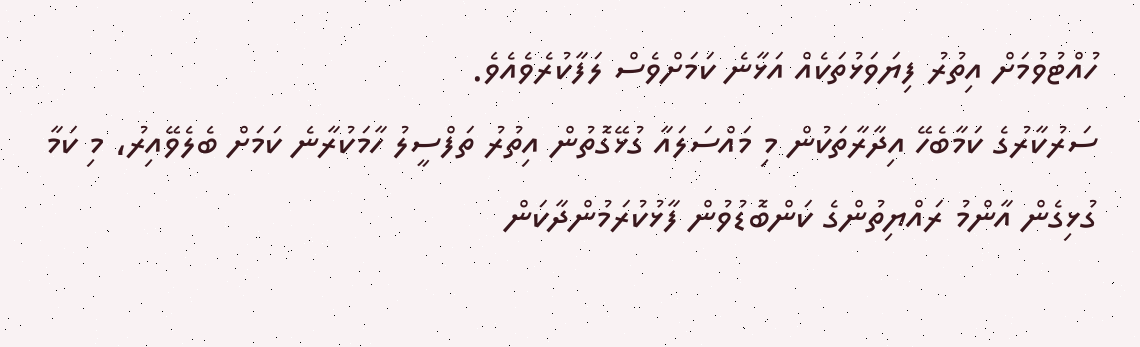ހުއްޓުވުމަށް އިތުރު ފިޔަވަޅުތަކެއް އަޅާނެ ކަމަށްވެސް ލަފާކުރެވެއެވެ.
ސަރުކާރުގެ ކަމާބެހޭ އިދާރާތަކުން މި މައްސަލައާ ގުޅޭގޮތުން އިތުރު ތަފްސީލު ހާމަކުރާނެ ކަމަށް ބެލެވޭއިރު، މި ކަމާ ގުޅިގެން އާންމު ރައްޔިތުންގެ ކަންބޮޑުވުން ފާޅުކުރަމުންދާކަން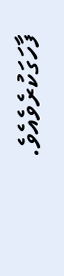ފާހަގަކުރެވެއެވެ.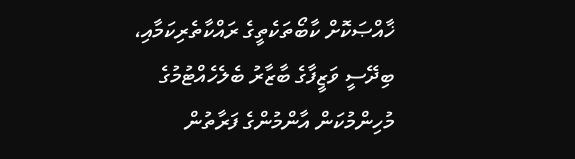ޚާއްޞަކޮށް ކާބޯތަކެތީގެ ރައްކާތެރިކަމާއި، ބިދޭސީ ވަޒީފާގެ ބާޒާރު ބެލެހެއްޓުމުގެ މުހިންމުކަން އާންމުންގެ ފަރާތުން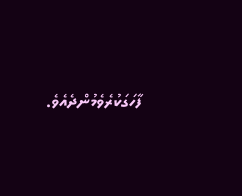ފާހަގަކުރެވެމުންދެއެވެ.